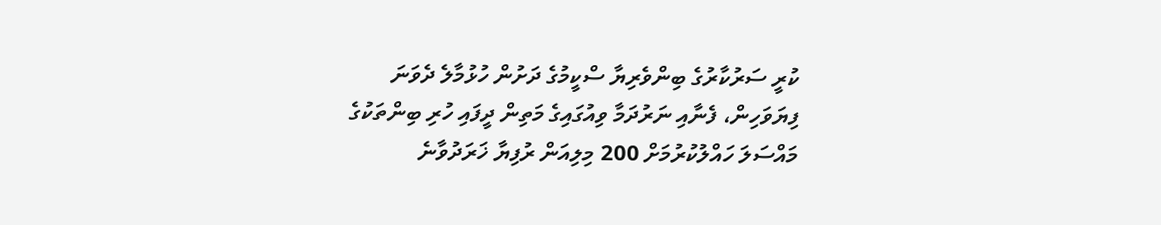ކުރީ ސަރުކާރުގެ ބިންވެރިޔާ ސްކީމުގެ ދަށުން ހުޅުމާލެ ދެވަނަ ފިޔަވަހިން، ފެނާއި ނަރުދަމާ ވިއުގައިގެ މަތިން ދީފައި ހުރި ބިންތަކުގެ މައްސަލަ ހައްލުކުރުމަށް 200 މިލިއަން ރުފިޔާ ޚަރަދުވާނެ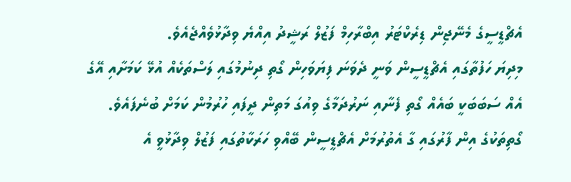އެޗްޑީސީގެ މެނޭޖިން ޑިރެކްޓަރު އިބްރާހިމް ފަޒުލް ރަޝީދު އިއްޔެ ވިދާޅުވެއްޖެއެވެ.
މިދިޔަ ހަފުތާގައި އެޗްޑީސީން ވަނީ ދެވަނަ ފިޔަވަހިން ގޯތި ދިނުމުގައި ލަސްތަކެއް އުޅޭ ކަމަށާއި އޭގެ އެއް ސަބަބަކީ ބައެއް ގޯތި ފެނާއި ނަރުދަމާގެ ވިއުގަ މަތިން ދީފައި ހުރުމުން ކަމަށް ބުނެފައެވެ.
ގޯތިތަކުގެ އިން ފާރުގައި ގާ އެތުރުމަށް އެޗްޑީސީން ބޭއްވި ހަރަކާތުގައި ފަޒުލް ވިދާޅުވީ އެ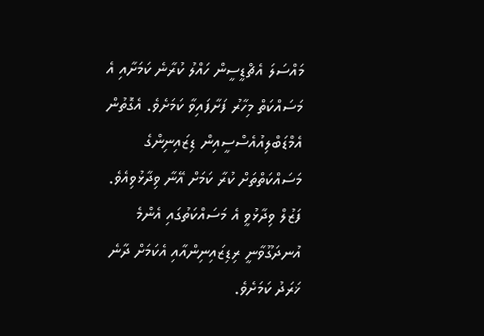މައްސަލަ އެޗްޑީސީން ހައްލު ކުރާނެ ކަމަށާއި އެ މަސައްކަތް މިހާރު ފަށާފައިވާ ކަމަށެވެ. އެގޮތުން އެމްޑަބްލިއުއެސްސީއިން ޑިޒައިނިންގެ މަސައްކަތްތަށް ކުރާ ކަމަށް އޭނާ ވިދާޅުވިއެވެ.
ފަޒުލް ވިދާޅުވީ އެ މަސައްކަތުގައި އެންމެ އުނދަގޫވާނީ ރިޑިޒައިނިންއާއި އެކަމަށް ދާނެ ޚަރަދު ކަމަށެވެ.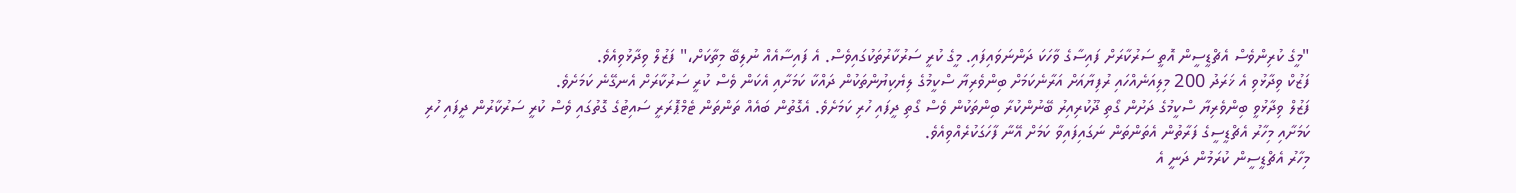"މީގެ ކުރިންވެސް އެޗްޑީސީން އޮތީ ސަރުކާރަށް ފައިސާގެ ވާހަކަ ދަންނަވައިފައި. މީގެ ކުރީ ސަރުކާރުތަކުގައިވެސް. އެ ފައިސާއެއް ނުލިބޭ މިތާކަށް،" ފަޒުލް ވިދާޅުވިއެވެ.
ފަޒުކް ވިދާޅުވި އެ ޚަރަދު 200 މިލިއަނެއްހައި ރުފިޔާއަށް އަރާނެކަމަށް ބިންވެރިޔާ ސްކީމުގެ ލިޔެކިޔުންތަކުން ދައްކާ ކަމަށާއި އެކަން ވެސް ކުރީ ސަރުކާރަށް އެނގޭނެ ކަމަށެވެ.
ފަޒުލް ވިދާޅުވީ ބިންވެރިޔާ ސްކީމުގެ ދަށުން ގޯތި ދޫކުރިއިރު ބޭނުންކުރާ ބިންތަކުން ވެސް ގޯތި ދީފައި ހުރި ކަމަށެވެ. އެގޮތުން ބައެއް ތަންތަން ޓެމްޕޮރަރީ ސައިޓުގެ ގޮތުގައި ވެސް ކުރީ ސަރުކާރުން ދީފައި ހުރި ކަމަށާއި މިހާރު އެޗްޑީސީގެ ފަރާތުން އެތަންތަން ނަގައިފައިވާ ކަމަށް އޭނާ ފާހަގަކުރެއްވިއެވެ.
މިހާރު އެޗްޑީސީން ކުރަމުން ދަނީ އެ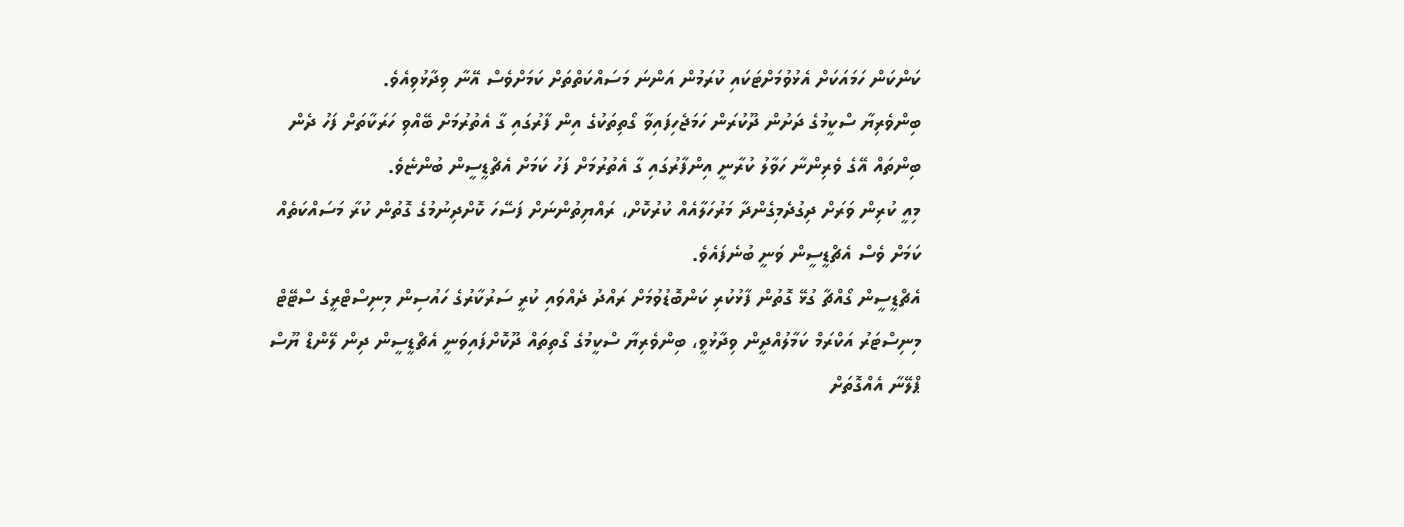ކަންކަން ހަމައަކަށް އެޅުވުމަށްޓަކައި ކުރަމުން އަންނަ މަސައްކަތްތަށް ކަމަށްވެސް އޭނާ ވިދާޅުވިއެވެ.
ބިންވެރިޔާ ސްކީމުގެ ދަށުން ދޫކުރަން ހަމަޖެހިފައިވާ ގޯތިތަކުގެ އިން ފާރުގައި ގާ އެތުރުމަށް ބޭއްވި ހަރަކާތަށް ފަހު ދެން ބިންތައް އޭގެ ވެރިންނާ ހަވާލު ކުރާނީ އިންފާރުގައި ގާ އެތުރުމަށް ފަހު ކަމަށް އެޗްޑީސީން ބުންޏެވެ.
މިއީ ކުރިން ވަރަށް ދިގުދެމިގެންދާ މަރުހަލާއެއް ކުރުކޮށް، ރައްޔިތުންނަށް ފަސޭހަ ކޮށްދިނުމުގެ ގޮތުން ކުރާ މަސައްކަތެއް ކަމަށް ވެސް އެޗްޑީސީން ވަނީ ބުނެފައެވެ.
އެޗްޑީސީން ގޯއްޗާ ގުޅޭ ގޮތުން ފާޅުކުރި ކަންބޮޑުވުމަށް ރައްދު ދެއްވައި ކުރީ ސަރުކާރުގެ ހައުސިން މިނިސްޓްރީގެ ސްޓޭޓް މިނިސްޓަރު އަކްރަމް ކަމާލުއްދީން ވިދާޅުވީ، ބިންވެރިޔާ ސްކީމުގެ ގޯތިތައް ދޫކޮށްފައިވަނީ އެޗްޑީސީން ދިން ލޭންޑް ޔޫސް ޕްލޭނާ އެއްގޮތަށް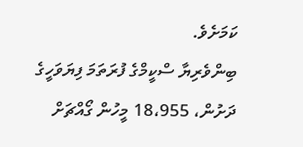ކަމަށެވެ.
ބިންވެރިޔާ ސްކީމްގެ ފުރަތަމަ ފިޔަވަހީގެ ދަށުން، 18،955 މީހުން ގޯއްޗަށް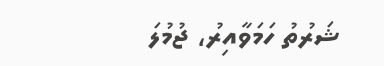ޝަރުތު ހަމަވާއިރު، ޖުމުލަ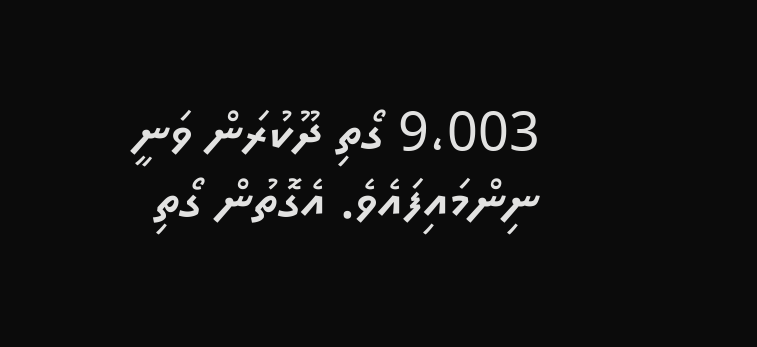9،003 ގޯތި ދޫކުރަން ވަނީ ނިންމައިފައެވެ. އެގޮތުން ގޯތި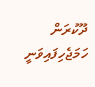ދޫކުރަން ހަމަޖެހިފައިވަނީ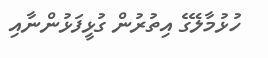ހުޅުމާލޭގެ އިތުރުން ގުޅީފަޅުންނާއި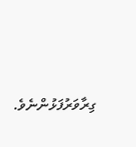ގިރާވަރުފަޅުންނެވެ.